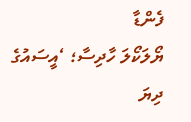ފެންޑާ
ޔޯލަކޯލަ ހާދިސާ؛ ‘އީސައުގެ ދިޔަ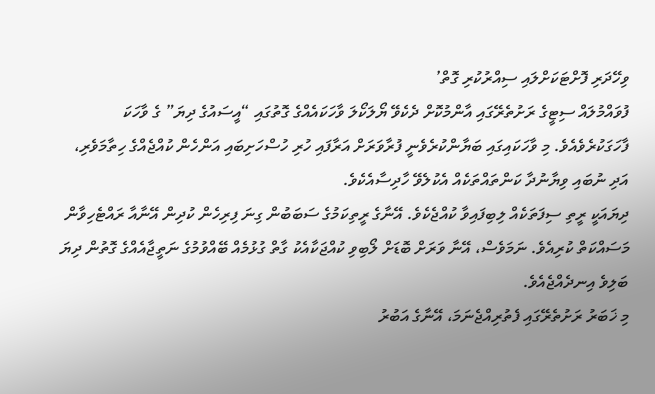ވިހޭދަރި ފޮށްޓަކަށްލައި ސިއްރުކުރި ގޮތް’
ފުވައްމުލައް ސިޓީގެ ރަށުތެރޭގައި އާންމުކޮށް ދެކެވޭ ޔޯލަކޯލަ ވާހަކައެއްގެ ގޮތުގައި “އީސައުގެ ދިޔަ” ގެ ވާހަކަ ފާހަގަކުރެވެއެވެ. މި ވާހަކައިގައި ބަޔާންކުރެވެނީ ފުރާވަރަށް އަރާފައި ހުރި ހުސްހަށިބައި އަންހެން ކުއްޖެއްގެ ހިތާމަވެރި، އަދި ނުބައި ވިޔާނުދާ ކަންތައްތަކެއް އެކުލެވޭ ހާދިސާއެކެވެ.
ދިޔައަކީ ރީތި ސިފަތަކެއް ލިބިފައިވާ ކުއްޖެކެވެ. އޭނާގެ ރީތިކަމުގެ ސަބަބުން ގިނަ ފިރިހެން ކުދިން އޭނާއާ ރައްޓެހިވާން މަސައްކަތް ކުރިއެވެ. ނަމަވެސް، އޭނާ ވަރަށް ބޮޑަށް ލޯބިވި ކުއްޖަކާއެކު ގާތް ގުޅުމެއް ބޭއްވުމުގެ ނަތީޖާއެއްގެ ގޮތުން ދިޔަ ބަލިވެ އިނދެއްޖެއެވެ.
މި ޚަބަރު ރަށުތެރޭގައި ފެތުރިއްޖެނަމަ، އޭނާގެ އަބުރު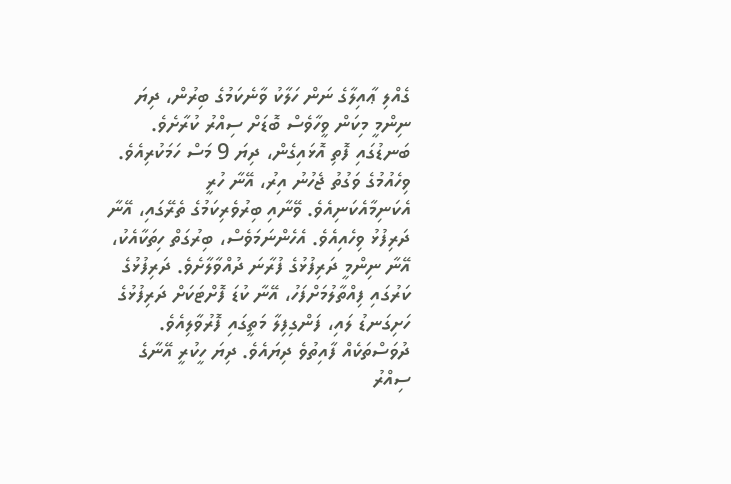ގެއްލި ޢާއިލާގެ ނަން ހަލާކު ވާނެކަމުގެ ބިރުން، ދިޔަ ނިންމީ މިކަން ވީހާވެސް ބޮޑަށް ސިއްރު ކުރާށެވެ.
ބަނޑުގައި ފޮތި އޮޅައިގެން، ދިޔަ 9 މަސް ހަމަކުރިއެވެ. ވިހެއުމުގެ ވަގުތު ޖެހުނު އިރު، އޭނާ ހުރީ އެކަނިމާއެކަނިއެވެ. ވޭނާއި ބިރުވެރިކަމުގެ ތެރޭގައި، އޭނާ ދަރިފުޅު ވިހެއިއެވެ. އެހެންނަމަވެސް، ބިރުގަތް ހިތަކާއެކު، އޭނާ ނިންމީ ދަރިފުޅުގެ ފުރާނަ ދުއްވާލާށެވެ. ދަރިފުޅުގެ ކަރުގައި ފިއްތާލުމަށްފަހު، އޭނާ ކުޑަ ފޮށްޓަކަށް ދަރިފުޅުގެ ހަށިގަނޑު ލައި، ފަންގިފިލާ މަތީގައި ފޮރުވާލިއެވެ.
ދުވަސްތަކެއް ފާއިތުވެ ދިޔައެވެ. ދިޔަ ހީކުރީ އޭނާގެ ސިއްރު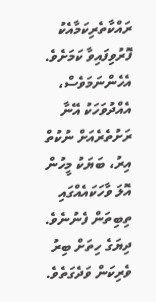ރައްކާތެރިކަމާއެކު ފޮރުވިފައިވާ ކަމަށެވެ. އެހެންނަމަވެސް، އެއްދުވަހަކު އޭނާ ރަށުތެރެއަށް ނުކުތް އިރު، ބަޔަކު މީހުން އޮލަ ވާހަކައެއްގައި ތިބިތަން ފެނުނެވެ. ދިޔަގެ ހިތަށް ބިރު ވެރިކަން ވަދެގަތެވެ.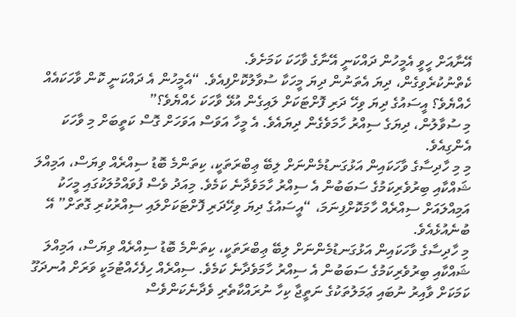އޭނާއަށް ހީވީ އެމީހުން ދައްކަނީ އޭނާގެ ވާހަކަ ކަމަށެވެ.
ކެތްނުކުރެވިގެން، ދިޔަ އެތަނުން ދިޔަ މީހަކާ ސުވާލުކޮށްފިއެވެ. “އެމީހުން އެ ދައްކަނީ ކޮން ވާހަކައެއް ހެއްޔެވެ؟ އީސައުގެ ދިޔަ ވިހޭ ދަރި ފޮށްޓަކަށް ލައިގެން އުޅޭ ވާހަކަ ހެއްޔެވެ؟”
މި ސުވާލުން، ދިޔަގެ ސިއްރު ހާމަވެގެން ދިޔައެވެ. އެ މީހާ އަވަސް އަވަހަށް ގޮސް ކަތީބަށް މި ވާހަކަ އެންގިއެވެ.
މި މި ހާދިސާގެ ވާހަކައިން އަޅުގަނޑުމެންނަށް ލިބޭ ޢިބްރަތަކީ، ކިތަންމެ ބޮޑު ސިއްރެއް ވިޔަސް، އަމިއްލަ ޝައްކާއި ބިރުވެރިކަމުގެ ސަބަބުން އެ ސިއްރު ހާމަވެދާނެ ކަމެވެ. މިއަދު ވެސް ފުވައްމުލަކުގައި މީހަކު އަމިއްލައަށް ސިއްރެއް ހާމަކޮށްފިނަމަ، “އީސައުގެ ދިޔަ ވިހޭދަރި ފޮށްޓަކަށްލައި ސިއްރުކުރި ގޮތަށް” އޭ ބުނެއުޅެއެވެ.
މި ހާދިސާގެ ވާހަކައިން އަޅުގަނޑުމެންނަށް ލިބޭ ޢިބްރަތަކީ، ކިތަންމެ ބޮޑު ސިއްރެއް ވިޔަސް، އަމިއްލަ ޝައްކާއި ބިރުވެރިކަމުގެ ސަބަބުން އެ ސިއްރު ހާމަވެދާނެ ކަމެވެ. ސިއްރެއް ހިފެހެއްޓުމަކީ ވަރަށް އުނދަގޫ ކަމަކަށް ވާއިރު ނުބައި ޢަމަލުތަކުގެ ނަތީޖާ ކިހާ ނުރައްކާތެރި ވެދާނެކަންވެސް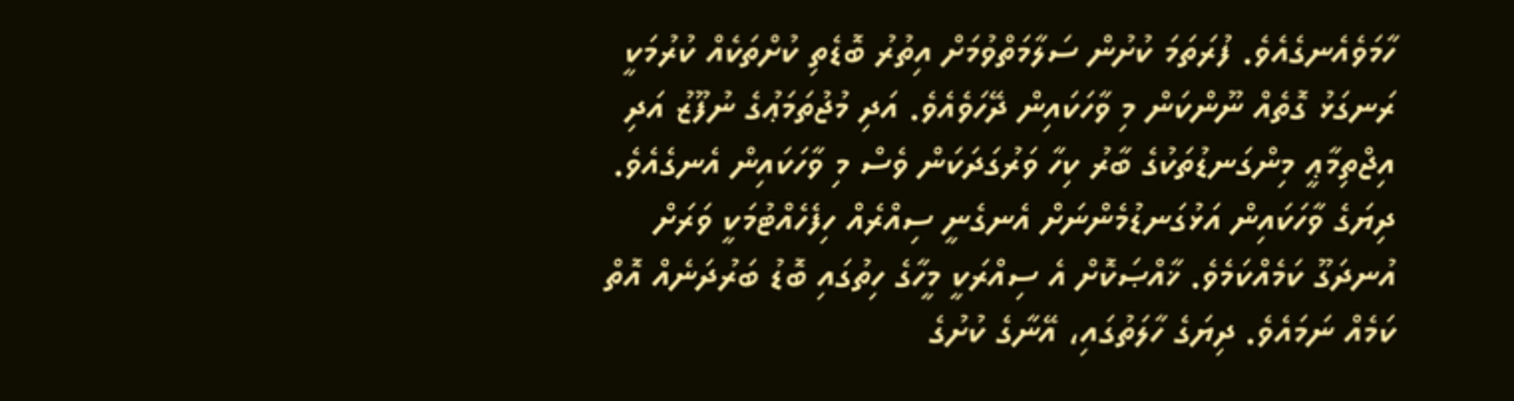ހާމަވެއެނގެއެވެ. ފުރަތަމަ ކުށުން ސަލާމަތްވުމަށް އިތުރު ބޮޑެތި ކުށްތަކެއް ކުރުމަކީ ރަނގަޅު ގޮތެއް ނޫންކަން މި ވާހަކައިން ދޭހަވެއެވެ. އަދި މުޖުތަމަޢުގެ ނުފޫޒު އަދި އިޖްތިމާޢީ މިންގަނޑުތަކުގެ ބާރު ކިހާ ވަރުގަދަކަން ވެސް މި ވާހަކައިން އެނގެއެވެ.
ދިޔަގެ ވާހަކައިން އަޅުގަނޑުމެންނަށް އެނގެނީ ސިއްރެއް ހިފެހެއްޓުމަކީ ވަރަށް އުނދަގޫ ކަމެއްކަމެވެ. ޚާއްޞަކޮށް އެ ސިއްރަކީ މީހާގެ ހިތުގައި ބޮޑު ބަރުދަނެއް އޮތް ކަމެއް ނަމައެވެ. ދިޔަގެ ހާލަތުގައި، އޭނާގެ ކުށުގެ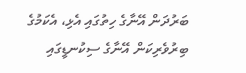ބަރުދަން އޭނާގެ ހިތުގައި އެޅި، އެކަމުގެ ބިރުވެރިކަން އޭނާގެ ސިކުނޑީގައި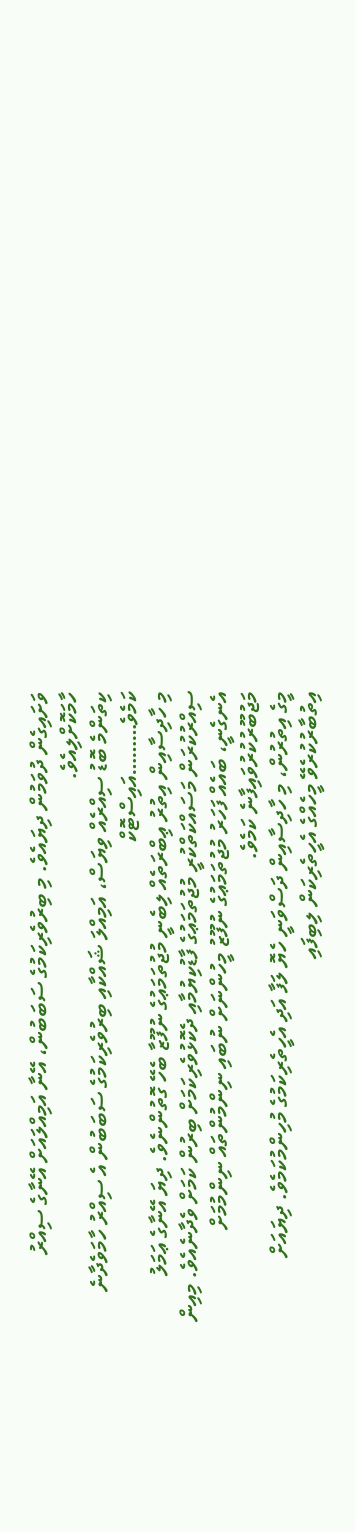ވަށައިގެން ދުވަމުން ދިޔައެވެ. މި ބިރުވެރިކަމުގެ ސަބަބުން، އޭނާ އަމިއްލައަށް އޭނާގެ ސިއްރު ހާމަކޮށްލިއެވެ.
ކިތަންމެ ބޮޑު ސިއްރެއް ވިޔަސް، އަމިއްލަ ޝައްކާއި ބިރުވެރިކަމުގެ ސަބަބުން އެ ސިއްރު ހާމަވެދާނެ ކަމެވެ………އައިސްޓޮކް
މި ހާދިސާއިން އިތުރު ޢިބްރަތެއް ލިބެނީ މުޖުތަމަޢުގެ ނުފޫޒާ ބެހޭ ގޮތުންނެވެ. ދިޔަ އޭނާގެ ޢަމަލު ސިއްރުކުރަން މަސައްކަތްކުރީ މުޖުތަމަޢުގެ ފާޑުކިޔުމާއި ދެކޮޅުވެރިކަމަށް ބިރުން ކަމަށް ވެދާނެއެވެ. މިއިން އެނގެނީ، ބައެއް ފަހަރު މުޖުތަމަޢުގެ ނުފޫޒު މީހުންނަށް ނުބައި ނިންމުންތައް ނިންމުމަށް މަޖުބޫރުކުރުވައިފާނެ ކަމެވެ.
މީގެ އިތުރުން، މި ހާދިސާއިން ދަސްވަނީ ހެޔޮ ލަފާ އަދި އެހީތެރިކަމުގެ މުހިންމުކަމެވެ. ދިޔައަށް އިތުބާރުކުރެވޭ މީހެއްގެ އެހީތެރިކަން ލިބިފައި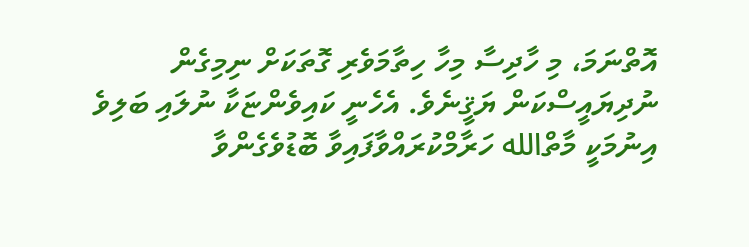އޮތްނަމަ، މި ހާދިސާ މިހާ ހިތާމަވެރި ގޮތަކަށް ނިމިގެން ނުދިޔައީސްކަން ޔަޤީނެވެ. އެހެނީ ކައިވެންޏަކާ ނުލައި ބަލިވެ އިނުމަކީ މާތްالله ހަރާމްކުރައްވާފައިވާ ބޮޑުވެގެންވާ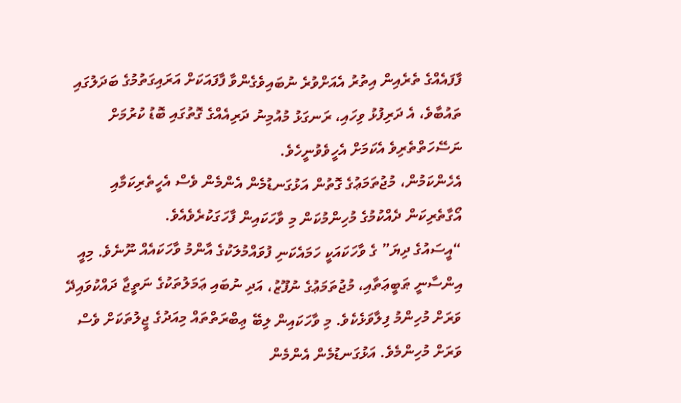ފާފައެއްގެ ތެރެއިން އިތުރު އެއަށްވުރެ ނުބައިވެގެންވާ ފާފައަކަށް އަރައިގަތުމުގެ ބަދަލުގައި ތައުބާވެ، އެ ދަރިފުޅު ވިހައި، ރަނގަޅު މުއުމިނު ދަރިއެއްގެ ގޮތުގައި ބޮޑު ކުރުމަށް ނަސޭހަތްތެރިވެ އެކަމަށް އެހީވެވުނީހެވެ.
އެހެންކަމުން، މުޖުތަމަޢުގެ ގޮތުން އަޅުގަނޑުމެން އެންމެން ވެސް އެހީތެރިކަމާއި އޯގާތެރިކަން ދެއްކުމުގެ މުހިންމުކަން މި ވާހަކައިން ފާހަގަކުރެވެއެވެ.
“އީސައުގެ ދިޔަ” ގެ ވާހަކައަކީ ހަމައެކަނި ފުވައްމުލަކުގެ އާންމު ވާހަކައެއް ނޫނެވެ. މިއީ އިންސާނީ ޠަބީޢަތާއި، މުޖުތަމަޢުގެ ނުފޫޒު، އަދި ނުބައި ޢަމަލުތަކުގެ ނަތީޖާ ދައްކުވައިދޭ ވަރަށް މުހިންމު ފިލާވަޅެކެވެ. މި ވާހަކައިން ލިބޭ ޢިބްރަތްތައް މިއަދުގެ ޖީލުތަކަށް ވެސް ވަރަށް މުހިންމެވެ. އަޅުގަނޑުމެން އެންމެން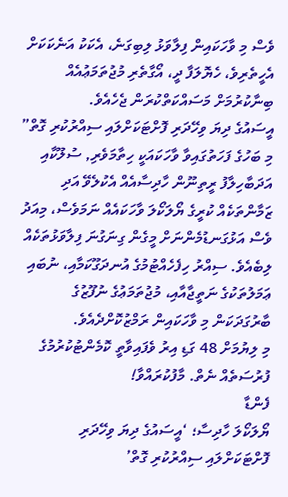ވެސް މި ވާހަކައިން ފިލާވަޅު ލިބިގަނެ، އެކަކު އަނެކަކަށް އެހީތެރިވެ، ހެޔޮލަފާ ދީ، އޯގާތެރި މުޖުތަމަޢުއެއް ބިނާކުރުމަށް މަސައްކަތްކުރަން ޖެހެއެވެ.
އީސައުގެ ދިޔަ ވިހޭދަރި ފޮށްޓަކަށްލައި ސިއްރުކުރި ގޮތް” މި ބަހުގެ ފަހަތުގައިވާ ވާހަކައަކީ ހިތާމަވެރި, ސުލޫކާއި އަދަބާހިލާފު ރީތިނޫން ހާދިސާއެއް އެކުލެވޭ އަދި ޒަމާންތަކެއް ކުރީގެ ޔޯލަކޯލަ ވާހަކައެއް ނަމަވެސް، މިއަދު ވެސް އަޅުގަނޑުމެންނަށް މީގެން ގިނަގުނަ ފިލާވަޅުތަކެއް ލިބެއެވެ. ސިއްރު ހިފެހެއްޓުމުގެ އުނދަގޫކަމާއި، ނުބައި ޢަމަލުތަކުގެ ނަތީޖާއާއި، މުޖުތަމަޢުގެ ނުފޫޒުގެ ބާރުގަދަކަން މި ވާހަކައިން ރަމްޒުކޮށްދެއެވެ.
މި ލިޔުމަށް 48 ގަޑި އިރު ވެފައިވާތީ ކޮމެންޓުކުރުމުގެ ފުރުސަތެއް ނެތް. މާފުކުރައްވާ!
ފެންޑާ
ޔޯލަކޯލަ ހާދިސާ؛ ‘އީސައުގެ ދިޔަ ވިހޭދަރި ފޮށްޓަކަށްލައި ސިއްރުކުރި ގޮތް’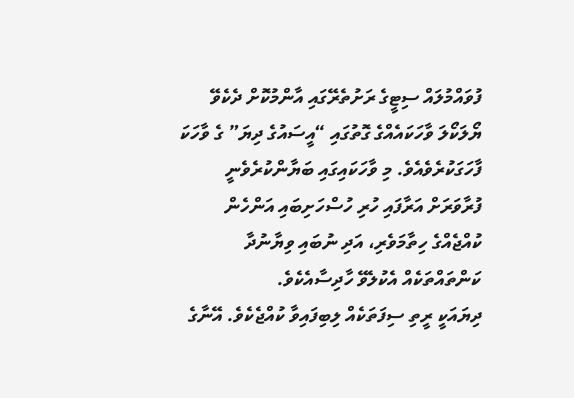ފުވައްމުލައް ސިޓީގެ ރަށުތެރޭގައި އާންމުކޮށް ދެކެވޭ ޔޯލަކޯލަ ވާހަކައެއްގެ ގޮތުގައި “އީސައުގެ ދިޔަ” ގެ ވާހަކަ ފާހަގަކުރެވެއެވެ. މި ވާހަކައިގައި ބަޔާންކުރެވެނީ ފުރާވަރަށް އަރާފައި ހުރި ހުސްހަށިބައި އަންހެން ކުއްޖެއްގެ ހިތާމަވެރި، އަދި ނުބައި ވިޔާނުދާ ކަންތައްތަކެއް އެކުލެވޭ ހާދިސާއެކެވެ.
ދިޔައަކީ ރީތި ސިފަތަކެއް ލިބިފައިވާ ކުއްޖެކެވެ. އޭނާގެ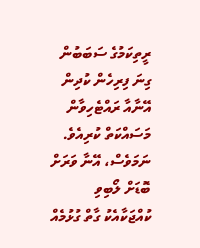ރީތިކަމުގެ ސަބަބުން ގިނަ ފިރިހެން ކުދިން އޭނާއާ ރައްޓެހިވާން މަސައްކަތް ކުރިއެވެ. ނަމަވެސް، އޭނާ ވަރަށް ބޮޑަށް ލޯބިވި ކުއްޖަކާއެކު ގާތް ގުޅުމެއް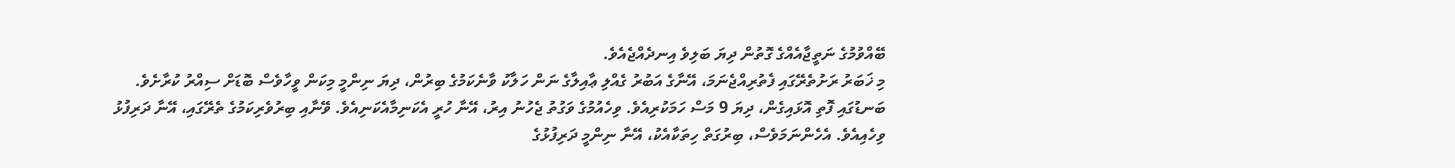ބޭއްވުމުގެ ނަތީޖާއެއްގެ ގޮތުން ދިޔަ ބަލިވެ އިނދެއްޖެއެވެ.
މި ޚަބަރު ރަށުތެރޭގައި ފެތުރިއްޖެނަމަ، އޭނާގެ އަބުރު ގެއްލި ޢާއިލާގެ ނަން ހަލާކު ވާނެކަމުގެ ބިރުން، ދިޔަ ނިންމީ މިކަން ވީހާވެސް ބޮޑަށް ސިއްރު ކުރާށެވެ.
ބަނޑުގައި ފޮތި އޮޅައިގެން، ދިޔަ 9 މަސް ހަމަކުރިއެވެ. ވިހެއުމުގެ ވަގުތު ޖެހުނު އިރު، އޭނާ ހުރީ އެކަނިމާއެކަނިއެވެ. ވޭނާއި ބިރުވެރިކަމުގެ ތެރޭގައި، އޭނާ ދަރިފުޅު ވިހެއިއެވެ. އެހެންނަމަވެސް، ބިރުގަތް ހިތަކާއެކު، އޭނާ ނިންމީ ދަރިފުޅުގެ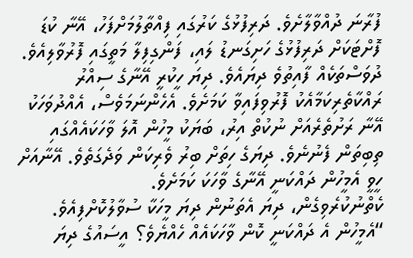ފުރާނަ ދުއްވާލާށެވެ. ދަރިފުޅުގެ ކަރުގައި ފިއްތާލުމަށްފަހު، އޭނާ ކުޑަ ފޮށްޓަކަށް ދަރިފުޅުގެ ހަށިގަނޑު ލައި، ފަންގިފިލާ މަތީގައި ފޮރުވާލިއެވެ.
ދުވަސްތަކެއް ފާއިތުވެ ދިޔައެވެ. ދިޔަ ހީކުރީ އޭނާގެ ސިއްރު ރައްކާތެރިކަމާއެކު ފޮރުވިފައިވާ ކަމަށެވެ. އެހެންނަމަވެސް، އެއްދުވަހަކު އޭނާ ރަށުތެރެއަށް ނުކުތް އިރު، ބަޔަކު މީހުން އޮލަ ވާހަކައެއްގައި ތިބިތަން ފެނުނެވެ. ދިޔަގެ ހިތަށް ބިރު ވެރިކަން ވަދެގަތެވެ. އޭނާއަށް ހީވީ އެމީހުން ދައްކަނީ އޭނާގެ ވާހަކަ ކަމަށެވެ.
ކެތްނުކުރެވިގެން، ދިޔަ އެތަނުން ދިޔަ މީހަކާ ސުވާލުކޮށްފިއެވެ. “އެމީހުން އެ ދައްކަނީ ކޮން ވާހަކައެއް ހެއްޔެވެ؟ އީސައުގެ ދިޔަ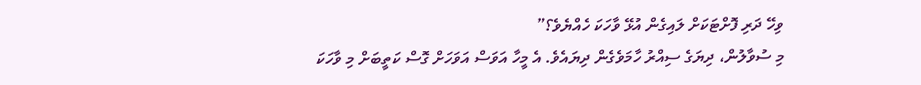ވިހޭ ދަރި ފޮށްޓަކަށް ލައިގެން އުޅޭ ވާހަކަ ހެއްޔެވެ؟”
މި ސުވާލުން، ދިޔަގެ ސިއްރު ހާމަވެގެން ދިޔައެވެ. އެ މީހާ އަވަސް އަވަހަށް ގޮސް ކަތީބަށް މި ވާހަކަ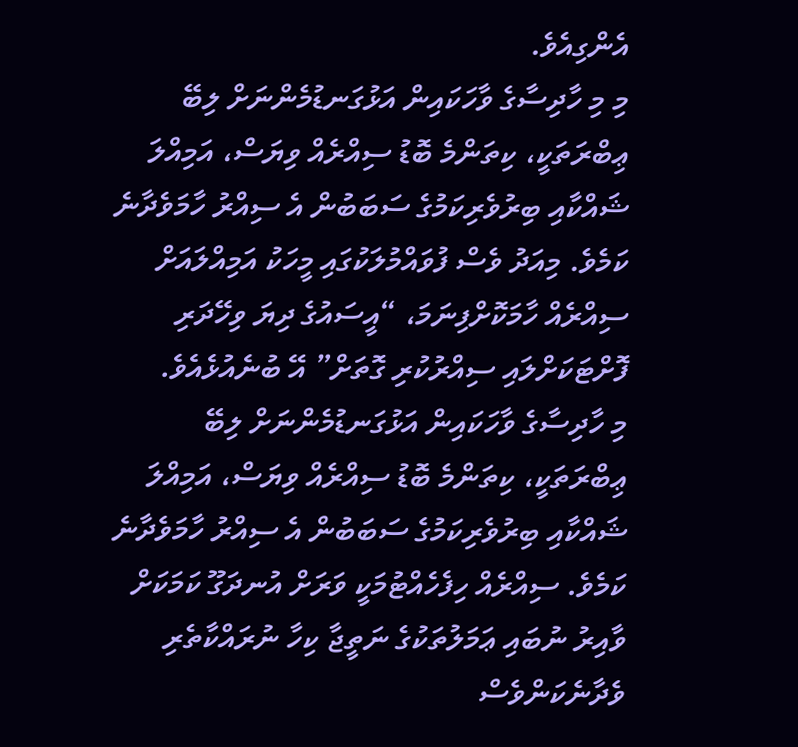އެންގިއެވެ.
މި މި ހާދިސާގެ ވާހަކައިން އަޅުގަނޑުމެންނަށް ލިބޭ ޢިބްރަތަކީ، ކިތަންމެ ބޮޑު ސިއްރެއް ވިޔަސް، އަމިއްލަ ޝައްކާއި ބިރުވެރިކަމުގެ ސަބަބުން އެ ސިއްރު ހާމަވެދާނެ ކަމެވެ. މިއަދު ވެސް ފުވައްމުލަކުގައި މީހަކު އަމިއްލައަށް ސިއްރެއް ހާމަކޮށްފިނަމަ، “އީސައުގެ ދިޔަ ވިހޭދަރި ފޮށްޓަކަށްލައި ސިއްރުކުރި ގޮތަށް” އޭ ބުނެއުޅެއެވެ.
މި ހާދިސާގެ ވާހަކައިން އަޅުގަނޑުމެންނަށް ލިބޭ ޢިބްރަތަކީ، ކިތަންމެ ބޮޑު ސިއްރެއް ވިޔަސް، އަމިއްލަ ޝައްކާއި ބިރުވެރިކަމުގެ ސަބަބުން އެ ސިއްރު ހާމަވެދާނެ ކަމެވެ. ސިއްރެއް ހިފެހެއްޓުމަކީ ވަރަށް އުނދަގޫ ކަމަކަށް ވާއިރު ނުބައި ޢަމަލުތަކުގެ ނަތީޖާ ކިހާ ނުރައްކާތެރި ވެދާނެކަންވެސް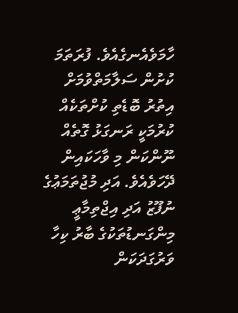ހާމަވެއެނގެއެވެ. ފުރަތަމަ ކުށުން ސަލާމަތްވުމަށް އިތުރު ބޮޑެތި ކުށްތަކެއް ކުރުމަކީ ރަނގަޅު ގޮތެއް ނޫންކަން މި ވާހަކައިން ދޭހަވެއެވެ. އަދި މުޖުތަމަޢުގެ ނުފޫޒު އަދި އިޖްތިމާޢީ މިންގަނޑުތަކުގެ ބާރު ކިހާ ވަރުގަދަކަން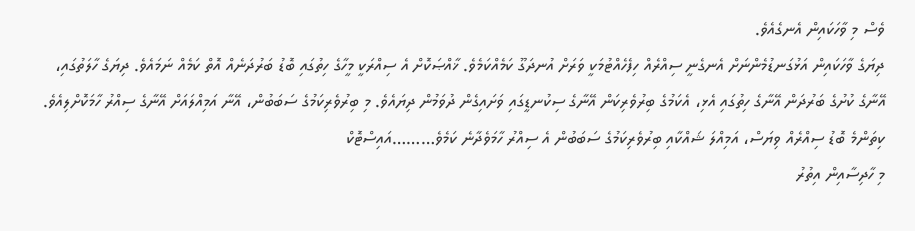ވެސް މި ވާހަކައިން އެނގެއެވެ.
ދިޔަގެ ވާހަކައިން އަޅުގަނޑުމެންނަށް އެނގެނީ ސިއްރެއް ހިފެހެއްޓުމަކީ ވަރަށް އުނދަގޫ ކަމެއްކަމެވެ. ޚާއްޞަކޮށް އެ ސިއްރަކީ މީހާގެ ހިތުގައި ބޮޑު ބަރުދަނެއް އޮތް ކަމެއް ނަމައެވެ. ދިޔަގެ ހާލަތުގައި، އޭނާގެ ކުށުގެ ބަރުދަން އޭނާގެ ހިތުގައި އެޅި، އެކަމުގެ ބިރުވެރިކަން އޭނާގެ ސިކުނޑީގައި ވަށައިގެން ދުވަމުން ދިޔައެވެ. މި ބިރުވެރިކަމުގެ ސަބަބުން، އޭނާ އަމިއްލައަށް އޭނާގެ ސިއްރު ހާމަކޮށްލިއެވެ.
ކިތަންމެ ބޮޑު ސިއްރެއް ވިޔަސް، އަމިއްލަ ޝައްކާއި ބިރުވެރިކަމުގެ ސަބަބުން އެ ސިއްރު ހާމަވެދާނެ ކަމެވެ………އައިސްޓޮކް
މި ހާދިސާއިން އިތުރު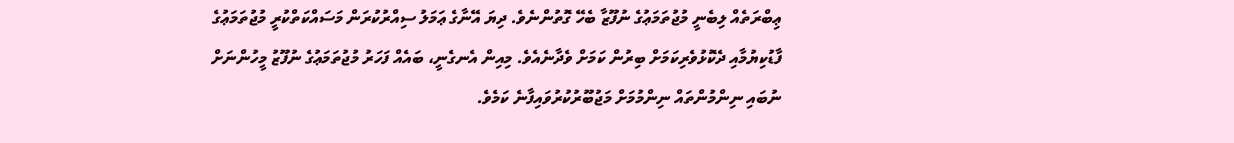ޢިބްރަތެއް ލިބެނީ މުޖުތަމަޢުގެ ނުފޫޒާ ބެހޭ ގޮތުންނެވެ. ދިޔަ އޭނާގެ ޢަމަލު ސިއްރުކުރަން މަސައްކަތްކުރީ މުޖުތަމަޢުގެ ފާޑުކިޔުމާއި ދެކޮޅުވެރިކަމަށް ބިރުން ކަމަށް ވެދާނެއެވެ. މިއިން އެނގެނީ، ބައެއް ފަހަރު މުޖުތަމަޢުގެ ނުފޫޒު މީހުންނަށް ނުބައި ނިންމުންތައް ނިންމުމަށް މަޖުބޫރުކުރުވައިފާނެ ކަމެވެ.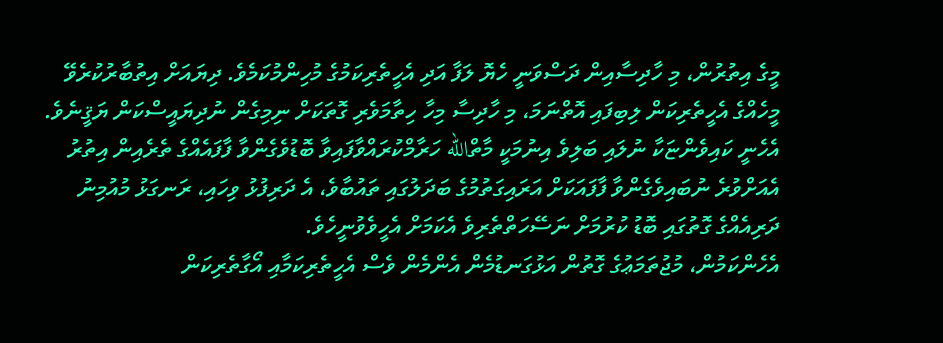މީގެ އިތުރުން، މި ހާދިސާއިން ދަސްވަނީ ހެޔޮ ލަފާ އަދި އެހީތެރިކަމުގެ މުހިންމުކަމެވެ. ދިޔައަށް އިތުބާރުކުރެވޭ މީހެއްގެ އެހީތެރިކަން ލިބިފައި އޮތްނަމަ، މި ހާދިސާ މިހާ ހިތާމަވެރި ގޮތަކަށް ނިމިގެން ނުދިޔައީސްކަން ޔަޤީނެވެ. އެހެނީ ކައިވެންޏަކާ ނުލައި ބަލިވެ އިނުމަކީ މާތްالله ހަރާމްކުރައްވާފައިވާ ބޮޑުވެގެންވާ ފާފައެއްގެ ތެރެއިން އިތުރު އެއަށްވުރެ ނުބައިވެގެންވާ ފާފައަކަށް އަރައިގަތުމުގެ ބަދަލުގައި ތައުބާވެ، އެ ދަރިފުޅު ވިހައި، ރަނގަޅު މުއުމިނު ދަރިއެއްގެ ގޮތުގައި ބޮޑު ކުރުމަށް ނަސޭހަތްތެރިވެ އެކަމަށް އެހީވެވުނީހެވެ.
އެހެންކަމުން، މުޖުތަމަޢުގެ ގޮތުން އަޅުގަނޑުމެން އެންމެން ވެސް އެހީތެރިކަމާއި އޯގާތެރިކަން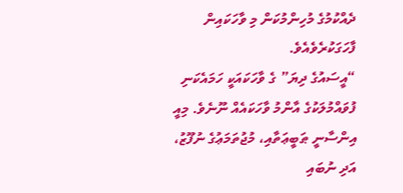ދެއްކުމުގެ މުހިންމުކަން މި ވާހަކައިން ފާހަގަކުރެވެއެވެ.
“އީސައުގެ ދިޔަ” ގެ ވާހަކައަކީ ހަމައެކަނި ފުވައްމުލަކުގެ އާންމު ވާހަކައެއް ނޫނެވެ. މިއީ އިންސާނީ ޠަބީޢަތާއި، މުޖުތަމަޢުގެ ނުފޫޒު، އަދި ނުބައި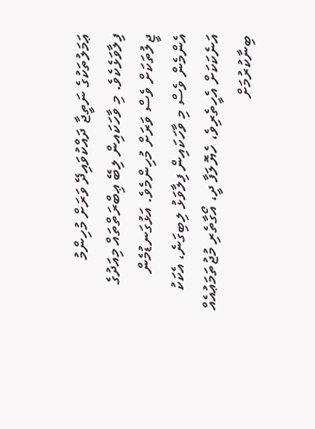ޢަމަލުތަކުގެ ނަތީޖާ ދައްކުވައިދޭ ވަރަށް މުހިންމު ފިލާވަޅެކެވެ. މި ވާހަކައިން ލިބޭ ޢިބްރަތްތައް މިއަދުގެ ޖީލުތަކަށް ވެސް ވަރަށް މުހިންމެވެ. އަޅުގަނޑުމެން އެންމެން ވެސް މި ވާހަކައިން ފިލާވަޅު ލިބިގަނެ، އެކަކު އަނެކަކަށް އެހީތެރިވެ، ހެޔޮލަފާ ދީ، އޯގާތެރި މުޖުތަމަޢުއެއް ބިނާކުރުމަށް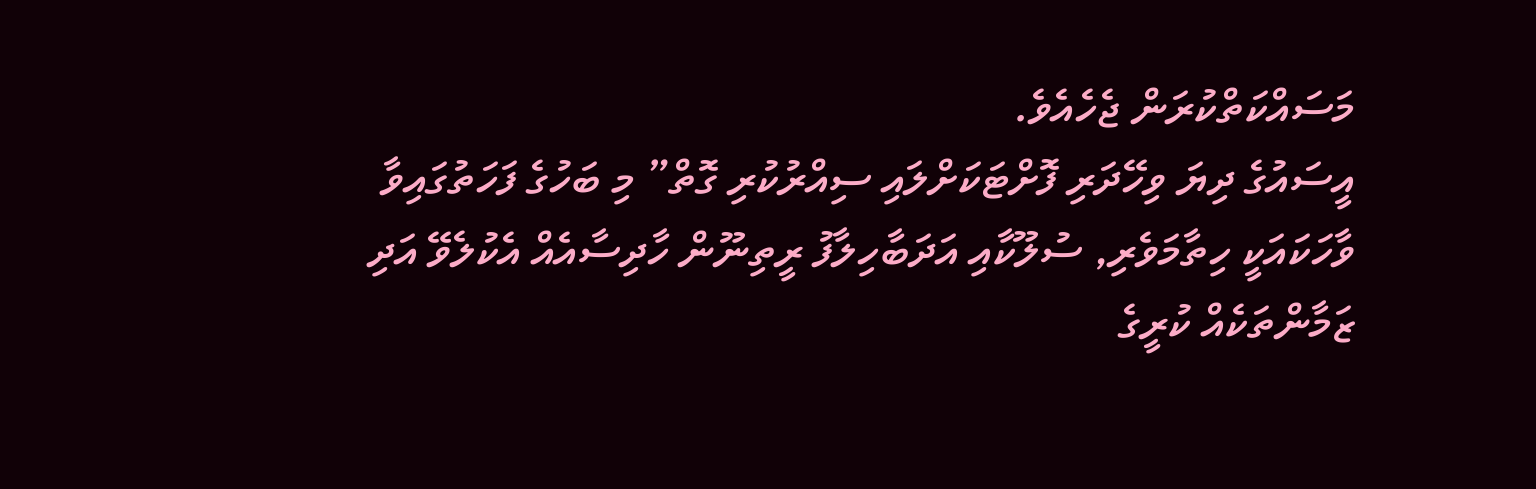މަސައްކަތްކުރަން ޖެހެއެވެ.
އީސައުގެ ދިޔަ ވިހޭދަރި ފޮށްޓަކަށްލައި ސިއްރުކުރި ގޮތް” މި ބަހުގެ ފަހަތުގައިވާ ވާހަކައަކީ ހިތާމަވެރި, ސުލޫކާއި އަދަބާހިލާފު ރީތިނޫން ހާދިސާއެއް އެކުލެވޭ އަދި ޒަމާންތަކެއް ކުރީގެ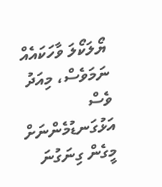ޔޯލަކޯލަ ވާހަކައެއް ނަމަވެސް، މިއަދު ވެސް އަޅުގަނޑުމެންނަށް މީގެން ގިނަގުނަ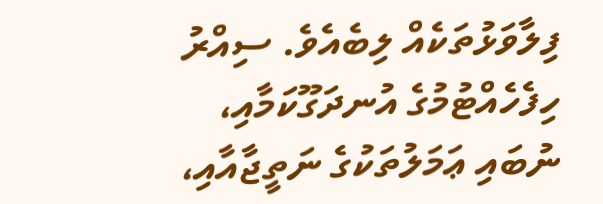ފިލާވަޅުތަކެއް ލިބެއެވެ. ސިއްރު ހިފެހެއްޓުމުގެ އުނދަގޫކަމާއި، ނުބައި ޢަމަލުތަކުގެ ނަތީޖާއާއި،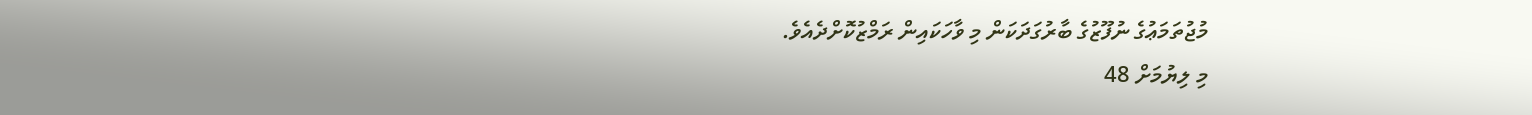މުޖުތަމަޢުގެ ނުފޫޒުގެ ބާރުގަދަކަން މި ވާހަކައިން ރަމްޒުކޮށްދެއެވެ.
މި ލިޔުމަށް 48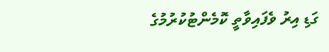ގަޑި އިރު ވެފައިވާތީ ކޮމެންޓުކުރުމުގެ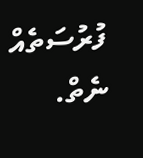ފުރުސަތެއް ނެތް.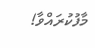މާފުކުރައްވާ!